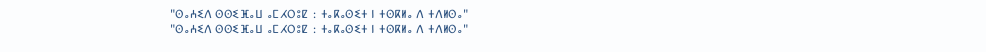"ⵙⴰⵄⵉⴷ ⵙⵙⵉⴼⴰⵡ ⴰⵎⵃⵔⵓⵇ : ⵜⴰⴽⴰⵙⵉⵜ ⵏ ⵜⵙⴽⵍⴰ ⴷ ⵜⴷⵍⵙⴰ"
"ⵙⴰⵄⵉⴷ ⵙⵙⵉⴼⴰⵡ ⴰⵎⵃⵔⵓⵇ : ⵜⴰⴽⴰⵙⵉⵜ ⵏ ⵜⵙⴽⵍⴰ ⴷ ⵜⴷⵍⵙⴰ"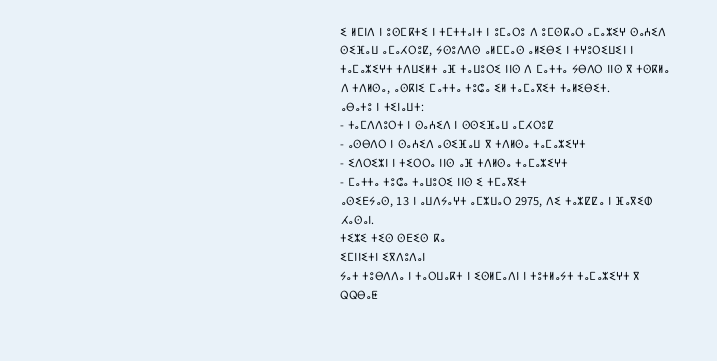ⵉ ⵍⵎⵏⴷ ⵏ ⵓⵙⵎⴽⵜⵉ ⵏ ⵜⵎⵜⵜⴰⵏⵜ ⵏ ⵓⵎⴰⵔⵓ ⴷ ⵓⵎⵙⴽⴰⵔ ⴰⵎⴰⵣⵉⵖ ⵙⴰⵄⵉⴷ ⵙⵉⴼⴰⵡ ⴰⵎⴰⵃⵔⵓⵇ, ⵢⵙⵓⴷⴷⵙ ⴰⵍⵎⵎⴰⵙ ⴰⵍⵉⴱⵉ ⵏ ⵜⵖⵓⵔⵉⵡⵉⵏ ⵏ ⵜⴰⵎⴰⵣⵉⵖⵜ ⵜⴷⵡⵉⵍⵜ ⴰⴼ ⵜⴰⵡⵓⵔⵉ ⵏⵏⵙ ⴷ ⵎⴰⵜⵜⴰ ⵢⴱⴷⵔ ⵏⵏⵙ ⴳ ⵜⵙⴽⵍⴰ ⴷ ⵜⴷⵍⵙⴰ, ⴰⵙⴽⵏⵉ ⵎⴰⵜⵜⴰ ⵜⵓⵛⴰ ⵉⵍ ⵜⴰⵎⴰⴳⵉⵜ ⵜⴰⵍⵉⴱⵉⵜ.
ⴰⴱⴰⵜⵓ ⵏ ⵜⵉⵏⴰⵡⵜ:
- ⵜⴰⵎⴷⴷⵓⵔⵜ ⵏ ⵙⴰⵄⵉⴷ ⵏ ⵙⵙⵉⴼⴰⵡ ⴰⵎⵃⵔⵓⵇ
- ⴰⵙⴱⴷⵔ ⵏ ⵙⴰⵄⵉⴷ ⴰⵙⵉⴼⴰⵡ ⴳ ⵜⴷⵍⵙⴰ ⵜⴰⵎⴰⵣⵉⵖⵜ
- ⵉⴷⵔⵉⵣⵏ ⵏ ⵜⵉⵔⵔⴰ ⵏⵏⵙ ⴰⴼ ⵜⴷⵍⵙⴰ ⵜⴰⵎⴰⵣⵉⵖⵜ
- ⵎⴰⵜⵜⴰ ⵜⵓⵛⴰ ⵜⴰⵡⵓⵔⵉ ⵏⵏⵙ ⵉ ⵜⵎⴰⴳⵉⵜ
ⴰⵙⵉⴹⵢⴰⵙ, 13 ⵏ ⴰⵡⴷⵢⴰⵖⵜ ⴰⵎⵣⵡⴰⵔ 2975, ⴷⵉ ⵜⴰⵣⵇⵇⴰ ⵏ ⴼⴰⴳⵉⵀ ⵃⴰⵙⴰⵏ.
ⵜⵉⵣⵉ ⵜⵉⵙ ⵙⴹⵉⵙ ⴽⴰ
ⵉⵎⵏⵏⵉⵜⵏ ⵉⴳⴷⵓⴷⴰⵏ
ⵢⴰⵜ ⵜⵓⴱⴷⴷⴰ ⵏ ⵜⴰⵔⵡⴰⴽⵜ ⵏ ⵉⵙⵍⵎⴰⴷⵏ ⵏ ⵜⵓⵜⵍⴰⵢⵜ ⵜⴰⵎⴰⵣⵉⵖⵜ ⴳ ⵕⵕⴱⴰⵟ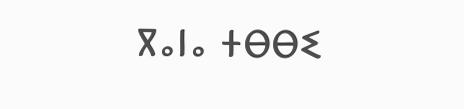ⴳⴰⵏⴰ ⵜⴱⴱⵉ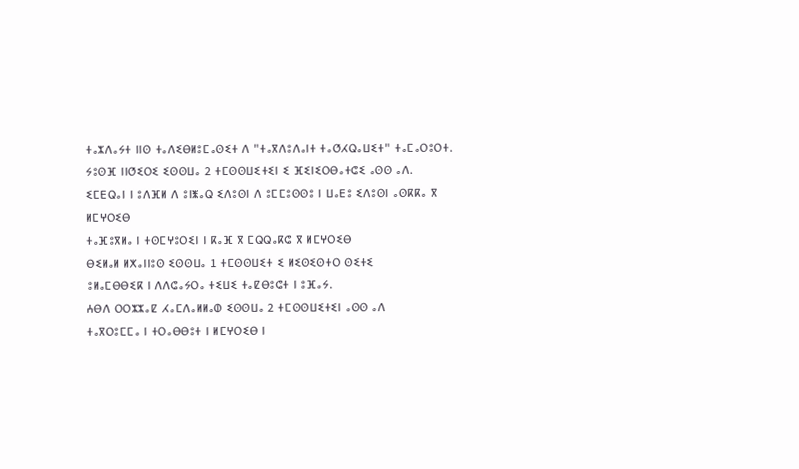ⵜⴰⵣⴷⴰⵢⵜ ⵏⵏⵙ ⵜⴰⴷⵉⴱⵍⵓⵎⴰⵙⵉⵜ ⴷ "ⵜⴰⴳⴷⵓⴷⴰⵏⵜ ⵜⴰⵚⵃⵕⴰⵡⵉⵜ" ⵜⴰⵎⴰⵔⵓⵔⵜ.
ⵢⵓⵙⴼ ⵏⵏⵚⵉⵔⵉ ⵉⵙⵙⵡⴰ 2 ⵜⵎⵙⵙⵡⵉⵜⵉⵏ ⵉ ⴼⵉⵏⵉⵔⴱⴰⵜⵛⵉ ⴰⵙⵙ ⴰⴷ.
ⵉⵎⴹⵕⴰⵏ ⵏ ⵓⴷⴼⵍ ⴷ ⵓⵏⵥⴰⵕ ⵉⴷⵓⵙⵏ ⴷ ⵓⵎⵎⵓⵙⵙⵓ ⵏ ⵡⴰⴹⵓ ⵉⴷⵓⵙⵏ ⴰⵙⴽⴽⴰ ⴳ ⵍⵎⵖⵔⵉⴱ
ⵜⴰⴼⵓⴳⵍⴰ ⵏ ⵜⵙⵎⵖⵓⵔⵉⵏ ⵏ ⴽⴰⴼ ⴳ ⵎⵕⵕⴰⴽⵛ ⴳ ⵍⵎⵖⵔⵉⴱ
ⴱⵉⵍⴰⵍ ⵍⵅⴰⵏⵏⵓⵙ ⵉⵙⵙⵡⴰ 1 ⵜⵎⵙⵙⵡⵉⵜ ⵉ ⵍⵉⵙⵉⵙⵜⵔ ⵙⵉⵜⵉ
ⵓⵍⴰⵎⴱⴱⵉⴽ ⵏ ⴷⴷⵛⴰⵢⵔⴰ ⵜⵉⵡⵉ ⵜⴰⵇⴱⵓⵛⵜ ⵏ ⵓⴼⴰⵢ.
ⵄⴱⴷ ⵔⵔⵣⵣⴰⵇ ⵃⴰⵎⴷⴰⵍⵍⴰⵀ ⵉⵙⵙⵡⴰ 2 ⵜⵎⵙⵙⵡⵉⵜⵉⵏ ⴰⵙⵙ ⴰⴷ
ⵜⴰⴳⵔⵓⵎⵎⴰ ⵏ ⵜⵔⴰⴱⴱⵓⵜ ⵏ ⵍⵎⵖⵔⵉⴱ ⵏ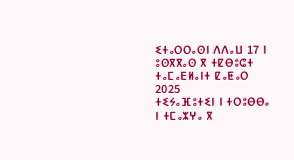ⵉⵜⴰⵔⵔⴰⵙⵏ ⴷⴷⴰⵡ 17 ⵏ ⵓⵙⴳⴳⴰⵙ ⴳ ⵜⵇⴱⵓⵛⵜ ⵜⴰⵎⴰⴹⵍⴰⵏⵜ ⵇⴰⵟⴰⵔ 2025
ⵜⵉⵢⴰⴼⵓⵜⵉⵏ ⵏ ⵜⵔⵓⴱⴱⴰ ⵏ ⵜⵎⴰⵣⵖⴰ ⴳ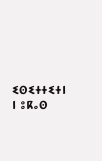ⵉⵙⵉⵜⵜⵉⵜⵏ ⵏ ⵓⴽⴰⵙ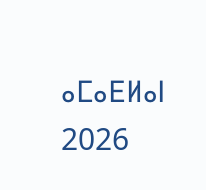ⴰⵎⴰⴹⵍⴰⵏ 2026